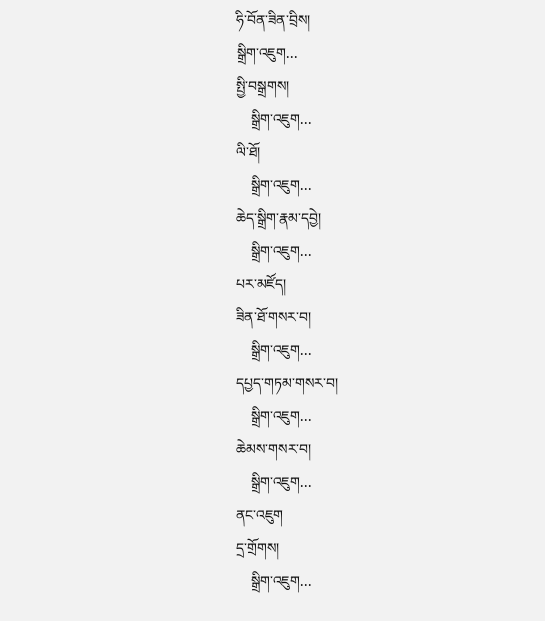ཧི་བོན་ཟིན་བྲིས།
སྒྲིག་འཇུག...
སྤྱི་བསྒྲགས།
    སྒྲིག་འཇུག...
ལི་ཐོ།
    སྒྲིག་འཇུག...
ཆེད་སྒྲིག་རྣམ་དབྱེ།
    སྒྲིག་འཇུག...
པར་མཛོད།
ཟིན་ཐོ་གསར་བ།
    སྒྲིག་འཇུག...
དཔྱད་གཏམ་གསར་བ།
    སྒྲིག་འཇུག...
ཆེམས་གསར་བ།
    སྒྲིག་འཇུག...
ནང་འཇུག
དྲ་གྲོགས།
    སྒྲིག་འཇུག...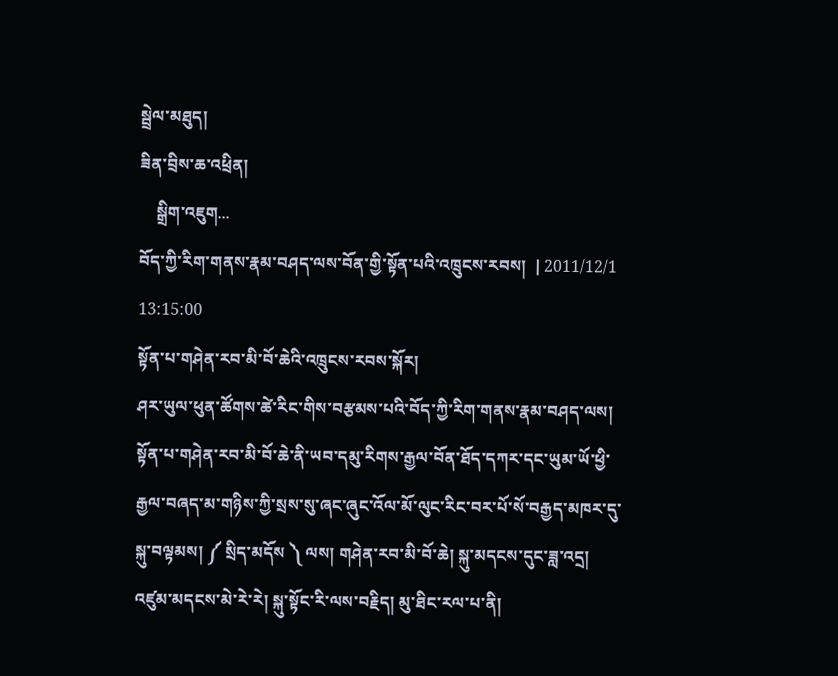སྦྲེལ་མཐུད།
ཟིན་བྲིས་ཆ་འཕྲིན།
    སྒྲིག་འཇུག...
བོད་ཀྱི་རིག་གནས་རྣམ་བཤད་ལས་བོན་གྱི་སྟོན་པའི་འཁྲུངས་རབས།  | 2011/12/1 13:15:00
སྟོན་པ་གཤེན་རབ་མི་བོ་ཆེའི་འཁྲུངས་རབས་སྐོར།
ཤར་ཡུལ་ཕུན་ཚོགས་ཚེ་རིང་གིས་བརྩམས་པའི་བོད་ཀྱི་རིག་གནས་རྣམ་བཤད་ལས།
སྟོན་པ་གཤེན་རབ་མི་བོ་ཆེ་ནི་ཡབ་དམུ་རིགས་རྒྱལ་བོན་ཐོད་དཀར་དང་ཡུམ་ཡོ་ཕྱི་རྒྱལ་བཞད་མ་གཉིས་ཀྱི་སྲས་སུ་ཞང་ཞུང་འོལ་མོ་ལུང་རིང་བར་པོ་སོ་བརྒྱད་མཁར་དུ་སྐུ་བལྟམས། ༼ སྲིད་མདོས ༽ ལས། གཤེན་རབ་མི་བོ་ཆེ། སྐུ་མདངས་དུང་ཟླ་འདྲ། འཛུམ་མདངས་མེ་རེ་རེ། སྐུ་སྟོང་རི་ལས་བརྗིད། མུ་ཐིང་རལ་པ་ནི།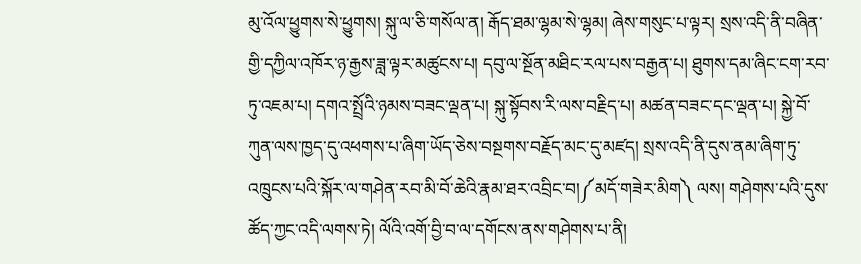མུ་འོལ་ཕྱུགས་སེ་ཕྱུགས། སྐུ་ལ་ཅི་གསོལ་ན། རྒོད་ཐམ་ལྷམ་སེ་ལྷམ། ཞེས་གསུང་པ་ལྟར། སྲས་འདི་ནི་བཞིན་གྱི་དཀྱིལ་འཁོར་ཉ་རྒྱས་ཟླ་ལྟར་མཚུངས་པ། དབུ་ལ་སྔོན་མཐིང་རལ་པས་བརྒྱན་པ། ཐུགས་དམ་ཞིང་ངག་རབ་ཏུ་འཇམ་པ། དགའ་སྤྲོའི་ཉམས་བཟང་ལྡན་པ། སྐུ་སྟོབས་རི་ལས་བརྗིད་པ། མཚན་བཟང་དང་ལྡན་པ། སྐྱེ་བོ་ཀུན་ལས་ཁྱད་དུ་འཕགས་པ་ཞིག་ཡོད་ཅེས་བསྔགས་བརྗོད་མང་དུ་མཛད། སྲས་འདི་ནི་དུས་ནམ་ཞིག་ཏུ་འཁྲུངས་པའི་སྐོར་ལ་གཤེན་རབ་མི་བོ་ཆེའི་རྣམ་ཐར་འབྲིང་བ།༼མདོ་གཟེར་མིག༽ ལས། གཤེགས་པའི་དུས་ཚོད་ཀྱང་འདི་ལགས་ཏེ། ལོའི་འགོ་བྱི་བ་ལ་དགོངས་ནས་གཤེགས་པ་ནི།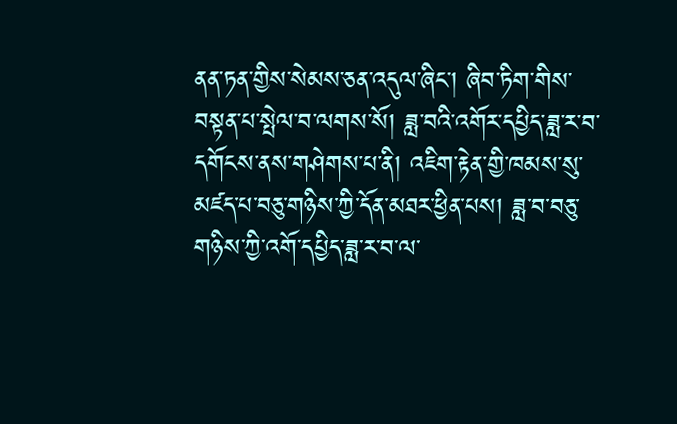ནན་ཏན་གྱིས་སེམས་ཅན་འདུལ་ཞིང་། ཞིབ་ཏིག་གིས་བསྟན་པ་སྤེལ་བ་ལགས་སོ། ཟླ་བའི་འགོར་དཔྱིད་ཟླ་ར་བ་དགོངས་ནས་གཤེགས་པ་ནི། འཇིག་རྟེན་གྱི་ཁམས་སུ་མཛད་པ་བཅུ་གཉིས་ཀྱི་དོན་མཐར་ཕྱིན་པས། ཟླ་བ་བཅུ་གཉིས་ཀྱི་འགོ་དཔྱིད་ཟླ་ར་བ་ལ་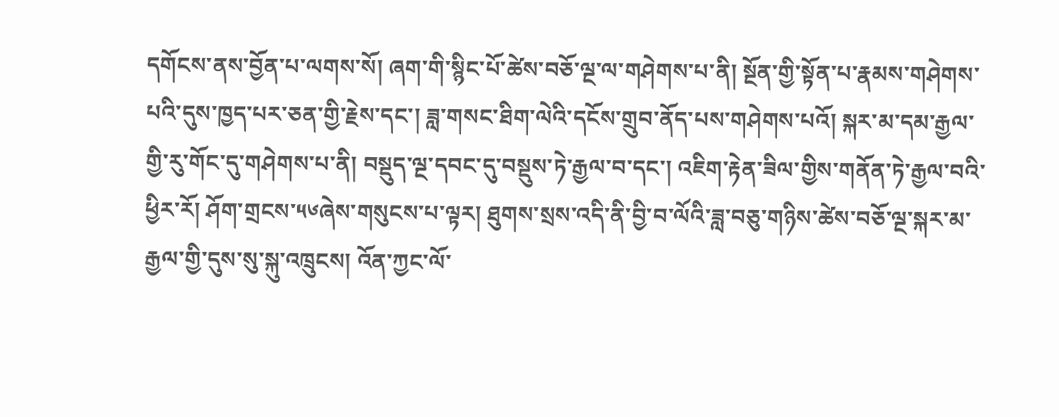དགོངས་ནས་བྱོན་པ་ལགས་སོ། ཞག་གི་སྙིང་པོ་ཚེས་བཅོ་ལྔ་ལ་གཤེགས་པ་ནི། སྔོན་གྱི་སྟོན་པ་རྣམས་གཤེགས་པའི་དུས་ཁྱད་པར་ཅན་གྱི་རྗེས་དང་། ཟླ་གསང་ཐིག་ལེའི་དངོས་གྲུབ་ནོད་པས་གཤེགས་པའོ། སྐར་མ་དམ་རྒྱལ་གྱི་རུ་གོང་དུ་གཤེགས་པ་ནི། བསྡུད་ལྔ་དབང་དུ་བསྡུས་ཏེ་རྒྱལ་བ་དང་། འཇིག་རྟེན་ཟིལ་གྱིས་གནོན་ཏེ་རྒྱལ་བའི་ཕྱིར་རོ། ཤོག་གྲངས་༥༦ཞེས་གསུངས་པ་ལྟར། ཐུགས་སྲས་འདི་ནི་བྱི་བ་ལོའི་ཟླ་བཅུ་གཉིས་ཚེས་བཅོ་ལྔ་སྐར་མ་རྒྱལ་གྱི་དུས་སུ་སྐུ་འཁྲུངས། འོན་ཀྱང་ལོ་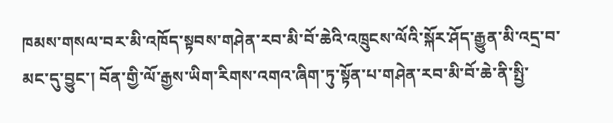ཁམས་གསལ་བར་མི་འཁོད་སྟབས་གཤེན་རབ་མི་བོ་ཆེའི་འཁྲུངས་ལོའི་སྐོར་ཤོད་རྒྱུན་མི་འདྲ་བ་མང་དུ་བྱུང་། བོན་གྱི་ལོ་རྒྱས་ཡིག་རིགས་འགའ་ཞིག་ཏུ་སྟོན་པ་གཤེན་རབ་མི་བོ་ཆེ་ནི་སྤྱི་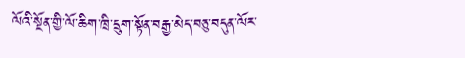ལོའི་སྔོན་གྱི་ལོ་ཆིག་ཁྲི་དྲུག་སྟོན་བརྒྱ་མེད་བཅུ་བདུན་ལོར་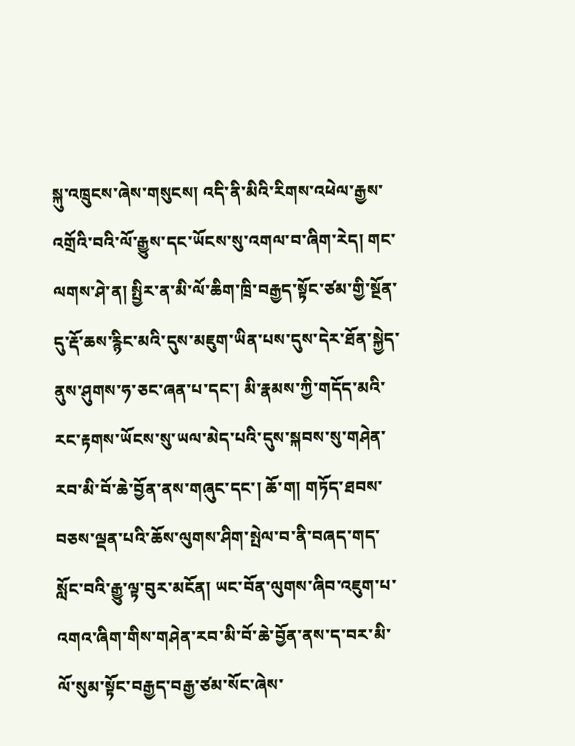སྐུ་འཁྲུངས་ཞེས་གསུངས། འདི་ནི་མིའི་རིགས་འཕེལ་རྒྱས་འགྲོའི་བའི་ལོ་རྒྱུས་དང་ཡོངས་སུ་འགལ་བ་ཞིག་རེད། གང་ལགས་ཤེ་ན། སྤྱིར་ན་མི་ལོ་ཆིག་ཁྲི་བརྒྱད་སྟོང་ཙམ་གྱི་སྔོན་དུ་རྡོ་ཆས་རྙིང་མའི་དུས་མཇུག་ཡིན་པས་དུས་དེར་ཐོན་སྐྱེད་ནུས་ཤུགས་ཧ་ཅང་ཞན་པ་དང་། མི་རྣམས་ཀྱི་གདོད་མའི་རང་རྟགས་ཡོངས་སུ་ཡལ་མེད་པའི་དུས་སྐབས་སུ་གཤེན་རབ་མི་བོ་ཆེ་བྱོན་ནས་གཞུང་དང་། ཆོ་ག། གཏོད་ཐབས་བཅས་ལྡན་པའི་ཆོས་ལུགས་ཤིག་སྤེལ་བ་ནི་བཞད་གད་སློང་བའི་རྒྱུ་ལྟ་བུར་མངོན། ཡང་བོན་ལུགས་ཞིབ་འཇུག་པ་འགའ་ཞིག་གིས་གཤེན་རབ་མི་བོ་ཆེ་བྱོན་ནས་ད་བར་མི་ལོ་སུམ་སྟོང་བརྒྱད་བརྒྱ་ཙམ་སོང་ཞེས་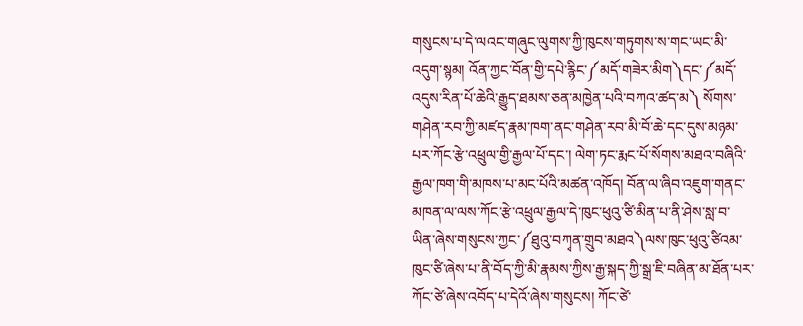གསུངས་པ་དེ་ལའང་གཞུང་ལུགས་ཀྱི་ཁུངས་གཏུགས་ས་གང་ཡང་མི་འདུག་སྙམ། འོན་ཀྱང་བོན་གྱི་དཔེ་རྙིང་༼མདོ་གཟེར་མིག༽དང་༼མདོ་འདུས་རིན་པོ་ཆེའི་རྒྱུད་ཐམས་ཅན་མཁྱེན་པའི་བཀའ་ཚད་མ༽ སོགས་གཤེན་རབ་ཀྱི་མཛད་རྣམ་ཁག་ནང་གཤེན་རབ་མི་བོ་ཆེ་དང་དུས་མཉམ་པར་ཀོང་རྩེ་འཕྲུལ་གྱི་རྒྱལ་པོ་དང་། ལེག་ཏང་རྨང་པོ་སོགས་མཐའ་བཞིའི་རྒྱལ་ཁག་གི་མཁས་པ་མང་པོའི་མཚན་འཁོད། བོན་ལ་ཞིབ་འཇུག་གནང་མཁན་ལ་ལས་ཀོང་རྩེ་འཕྲུལ་རྒྱལ་དེ་ཁུང་ཕུའུ་ཙི་མིན་པ་ནི་ཤེས་སླ་བ་ཡིན་ཞེས་གསུངས་ཀྱང་༼ཐུའུ་བཀྭན་གྲུབ་མཐའ༽ལས་ཁུང་ཕུའུ་ཙིའམ་ཁུང་ཙི་ཞེས་པ་ནི་བོད་ཀྱི་མི་རྣམས་ཀྱིས་རྒྱ་སྐད་ཀྱི་སྒྲ་ཇི་བཞིན་མ་ཐོན་པར་ཀོང་ཙེ་ཞེས་འབོད་པ་དེའོ་ཞེས་གསུངས། ཀོང་ཙེ་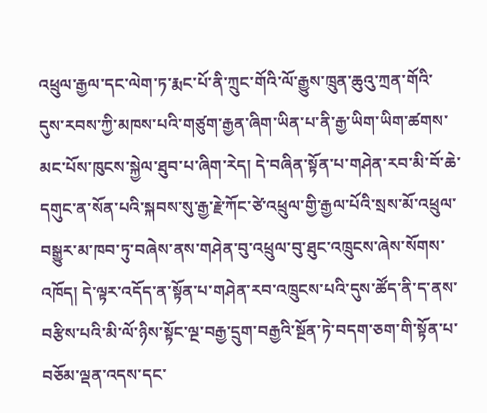འཕྲུལ་རྒྱལ་དང་ལེག་ཏ་རྨང་པོ་ནི་ཀྲུང་གོའི་ལོ་རྒྱུས་ཁྲུན་ཆུའུ་ཀྲན་གོའི་དུས་རབས་ཀྱི་མཁས་པའི་གཙུག་རྒྱན་ཞིག་ཡིན་པ་ནི་རྒྱ་ཡིག་ཡིག་ཚགས་མང་པོས་ཁུངས་སྐྱེལ་ཐུབ་པ་ཞིག་རེད། དེ་བཞིན་སྟོན་པ་གཤེན་རབ་མི་བོ་ཆེ་དགུང་ན་སོན་པའི་སྐབས་སུ་རྒྱ་རྗེ་ཀོང་ཙེ་འཕྲུལ་གྱི་རྒྱལ་པོའི་སྲས་མོ་འཕྲུལ་བསྒྱུར་མ་ཁབ་ཏུ་བཞེས་ནས་གཤེན་བུ་འཕྲུལ་བུ་ཐུང་འཁྲུངས་ཞེས་སོགས་འཁོད། དེ་ལྟར་འདོད་ན་སྟོན་པ་གཤེན་རབ་འཁྲུངས་པའི་དུས་ཚོད་ནི་ད་ནས་བརྩིས་པའི་མི་ལོ་ཉིས་སྟོང་ལྔ་བརྒྱ་དྲུག་བརྒྱའི་སྔོན་ཏེ་བདག་ཅག་གི་སྟོན་པ་བཅོམ་ལྡན་འདས་དང་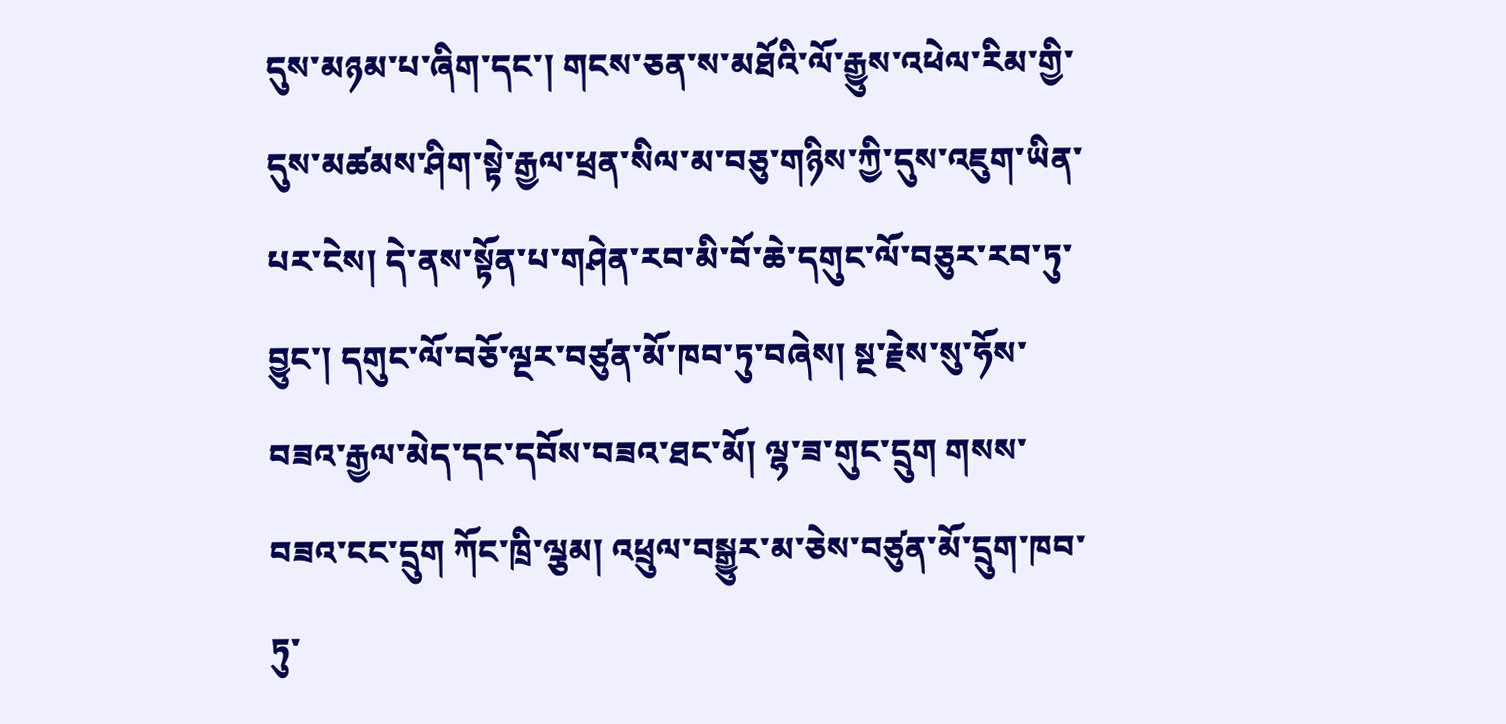དུས་མཉམ་པ་ཞིག་དང་། གངས་ཅན་ས་མཐོའི་ལོ་རྒྱུས་འཕེལ་རིམ་གྱི་དུས་མཚམས་ཤིག་སྟེ་རྒྱལ་ཕྲན་སིལ་མ་བཅུ་གཉིས་ཀྱི་དུས་འཇུག་ཡིན་པར་ངེས། དེ་ནས་སྟོན་པ་གཤེན་རབ་མི་བོ་ཆེ་དགུང་ལོ་བཅུར་རབ་ཏུ་བྱུང་། དགུང་ལོ་བཅོ་ལྔར་བཙུན་མོ་ཁབ་ཏུ་བཞེས། སྔ་རྗེས་སུ་ཧོས་བཟའ་རྒྱལ་མེད་དང་དབོས་བཟའ་ཐང་མོ། ལྷ་ཟ་གུང་དྲུག གསས་བཟའ་ངང་དྲུག ཀོང་ཁྲི་ལྕམ། འཕྲུལ་བསྒྱུར་མ་ཅེས་བཙུན་མོ་དྲུག་ཁབ་ཏུ་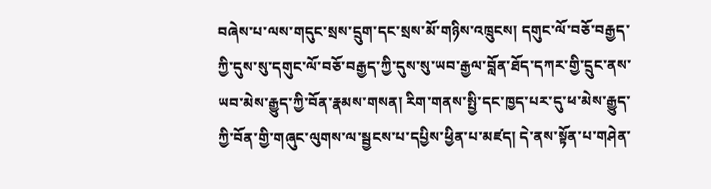བཞེས་པ་ལས་གདུང་སྲས་དྲུག་དང་སྲས་མོ་གཉིས་འཁྲུངས། དགུང་ལོ་བཅོ་བརྒྱད་ཀྱི་དུས་སུ་དགུང་ལོ་བཅོ་བརྒྱད་ཀྱི་དུས་སུ་ཡབ་རྒྱལ་བློན་ཐོད་དཀར་གྱི་དྲུང་ནས་ཡབ་མེས་རྒྱུད་ཀྱི་བོན་རྣམས་གསན། རིག་གནས་སྤྱི་དང་ཁྱད་པར་དུ་ཕ་མེས་རྒྱུད་ཀྱི་བོན་གྱི་གཞུང་ལུགས་ལ་སྦྱངས་པ་དཔྱིས་ཕྱིན་པ་མཛད། དེ་ནས་སྟོན་པ་གཤེན་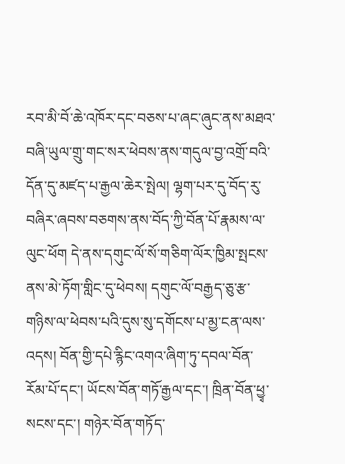རབ་མི་བོ་ཆེ་འཁོར་དང་བཅས་པ་ཞང་ཞུང་ནས་མཐའ་བཞི་ཡུལ་གྲུ་གང་སར་ཕེབས་ནས་གདུལ་བྱ་འགྲོ་བའི་དོན་དུ་མཛད་པ་རྒྱལ་ཆེར་སྤེལ། ལྷག་པར་དུ་བོད་རུ་བཞིར་ཞབས་བཅགས་ནས་བོད་ཀྱི་བོན་པོ་རྣམས་ལ་ལུང་ཕོག དེ་ནས་དགུང་ལོ་སོ་གཅིག་ལོར་ཁྱིམ་སྤངས་ནས་མེ་ཏོག་གླིང་དུ་ཕེབས། དགུང་ལོ་བརྒྱད་ཅུ་རྩ་གཉིས་ལ་ཕེབས་པའི་དུས་སུ་དགོངས་པ་མྱ་ངན་ལས་འདས། བོན་གྱི་དཔེ་རྙིང་འགའ་ཞིག་ཏུ་དབལ་བོན་རོམ་པོ་དང་། ཡོངས་བོན་གཏོ་རྒྱལ་དང་། ཁྲིན་བོན་ཕྱྭ་སངས་དང་། གཉེར་བོན་གཏོད་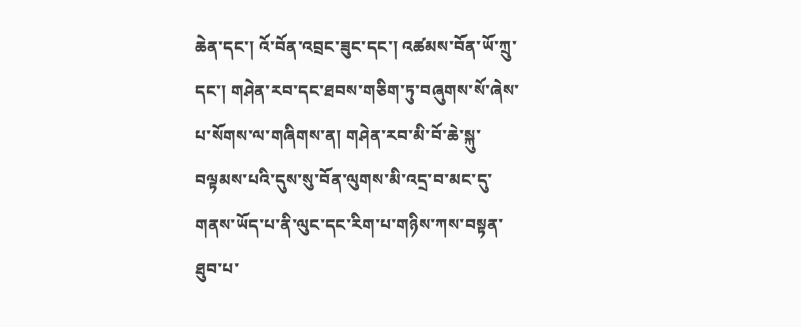ཆེན་དང་། འོ་བོན་འབྲང་ཟུང་དང་། འཚམས་བོན་ཡོ་ཀྲུ་དང་། གཤེན་རབ་དང་ཐབས་གཅིག་ཏུ་བཞུགས་སོ་ཞེས་པ་སོགས་ལ་གཞིགས་ན། གཤེན་རབ་མི་བོ་ཆེ་སྐུ་བལྟམས་པའི་དུས་སུ་བོན་ལུགས་མི་འདྲ་བ་མང་དུ་གནས་ཡོད་པ་ནི་ལུང་དང་རིག་པ་གཉིས་ཀས་བསྟན་ཐུབ་པ་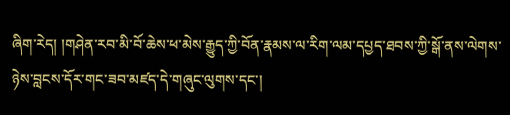ཞིག་རེད། །གཤེན་རབ་མི་བོ་ཆེས་ཕ་མེས་རྒྱུད་ཀྱི་བོན་རྣམས་ལ་རིག་ལམ་དཔྱད་ཐབས་ཀྱི་སྒོ་ནས་ལེགས་ཉེས་བླངས་དོར་གང་ཟབ་མཛད་དེ་གཞུང་ལུགས་དང་།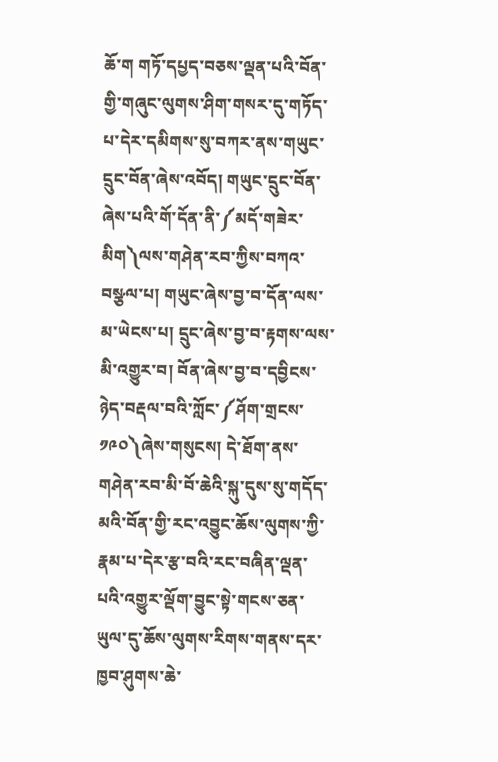ཆོ་ག གཏོ་དཔྱད་བཅས་ལྡན་པའི་བོན་གྱི་གཞུང་ལུགས་ཤིག་གསར་དུ་གཏོད་པ་དེར་དམིགས་སུ་བཀར་ནས་གཡུང་དྲུང་བོན་ཞེས་འབོད། གཡུང་དྲུང་བོན་ཞེས་པའི་གོ་དོན་ནི་༼མདོ་གཟེར་མིག༽ལས་གཤེན་རབ་ཀྱིས་བཀའ་བསྩལ་པ། གཡུང་ཞེས་བྱ་བ་དོན་ལས་མ་ཡེངས་པ། དྲུང་ཞེས་བྱ་བ་རྟགས་ལས་མི་འགྱུར་བ། བོན་ཞེས་བྱ་བ་དབྱིངས་ཉེད་བརྡལ་བའི་ཀློང་༼ཤོག་གྲངས་༡༩༠༽ཞེས་གསུངས། དེ་ཐོག་ནས་གཤེན་རབ་མི་བོ་ཆེའི་སྐུ་དུས་སུ་གདོད་མའི་བོན་གྱི་རང་འབྱུང་ཆོས་ལུགས་ཀྱི་རྣམ་པ་དེར་རྩ་བའི་རང་བཞིན་ལྡན་པའི་འགྱུར་ལྡོག་བྱུང་སྟེ་གངས་ཅན་ཡུལ་དུ་ཆོས་ལུགས་རིགས་གནས་དར་ཁྱབ་ཤུགས་ཆེ་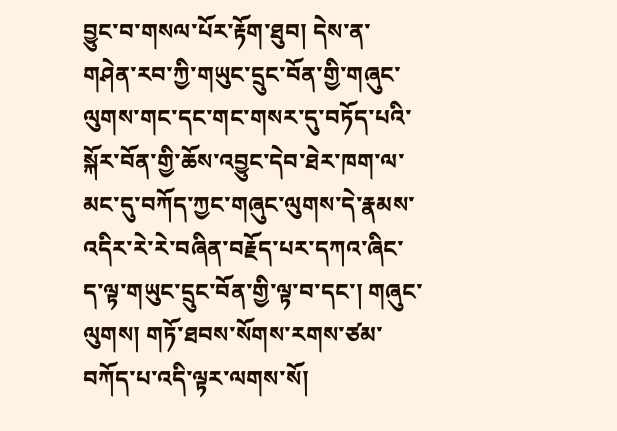བྱུང་བ་གསལ་པོར་རྟོག་ཐུབ། དེས་ན་གཤེན་རབ་ཀྱི་གཡུང་དྲུང་བོན་གྱི་གཞུང་ལུགས་གང་དང་གང་གསར་དུ་བཏོད་པའི་སྐོར་བོན་གྱི་ཆོས་འབྱུང་དེབ་ཐེར་ཁག་ལ་མང་དུ་བཀོད་ཀྱང་གཞུང་ལུགས་དེ་རྣམས་འདིར་རེ་རེ་བཞིན་བརྗོད་པར་དཀའ་ཞིང་ད་ལྟ་གཡུང་དྲུང་བོན་གྱི་ལྟ་བ་དང་། གཞུང་ལུགས། གཏོ་ཐབས་སོགས་རགས་ཙམ་བཀོད་པ་འདི་ལྟར་ལགས་སོ།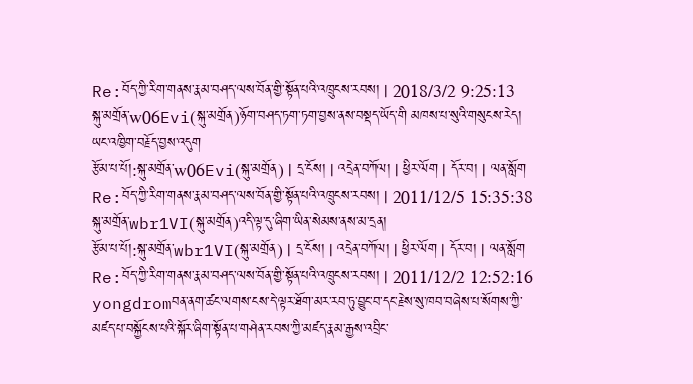Re:བོད་ཀྱི་རིག་གནས་རྣམ་བཤད་ལས་བོན་གྱི་སྟོན་པའི་འཁྲུངས་རབས། | 2018/3/2 9:25:13
སྐུ་མགྲོན་w06Evi(སྐུ་མགྲོན)ཉོག་བཤད་ཏག་ཏག་བྱས་ནས་བསྡད་ཡོད་གི མཁས་པ་སུའི་གསུངས་རེད། ཡང་འཁྱིག་བརྗོད་བྱས་འདུག
རྩོམ་པ་པོ།:སྐུ་མགྲོན་w06Evi(སྐུ་མགྲོན) | དྲ་ངོས། | འདྲེན་བཀོལ། | ཕྱིར་ལོག | དོར་བ། | ལན་སློག
Re:བོད་ཀྱི་རིག་གནས་རྣམ་བཤད་ལས་བོན་གྱི་སྟོན་པའི་འཁྲུངས་རབས། | 2011/12/5 15:35:38
སྐུ་མགྲོན་wbr1VI(སྐུ་མགྲོན)འདི་ལྟ་དུ་ཞིག་ཡིན་སེམས་ནས་མ་དྲན།
རྩོམ་པ་པོ།:སྐུ་མགྲོན་wbr1VI(སྐུ་མགྲོན) | དྲ་ངོས། | འདྲེན་བཀོལ། | ཕྱིར་ལོག | དོར་བ། | ལན་སློག
Re:བོད་ཀྱི་རིག་གནས་རྣམ་བཤད་ལས་བོན་གྱི་སྟོན་པའི་འཁྲུངས་རབས། | 2011/12/2 12:52:16
yongdromབན་ནག་ཚང་ལགས་ངས་དེ་ལྟར་ཐོག་མར་རབ་ཏུ་བྱུང་བ་དང་རྗེས་སུ་ཁབ་བཞེས་པ་སོགས་ཀྱི་མཛད་པ་བསྐྱོངས་པའི་སྐོར་ཞིག་སྟོན་པ་གཤེན་རབས་ཀྱི་མཛད་རྣམ་རྒྱས་འབྲིང་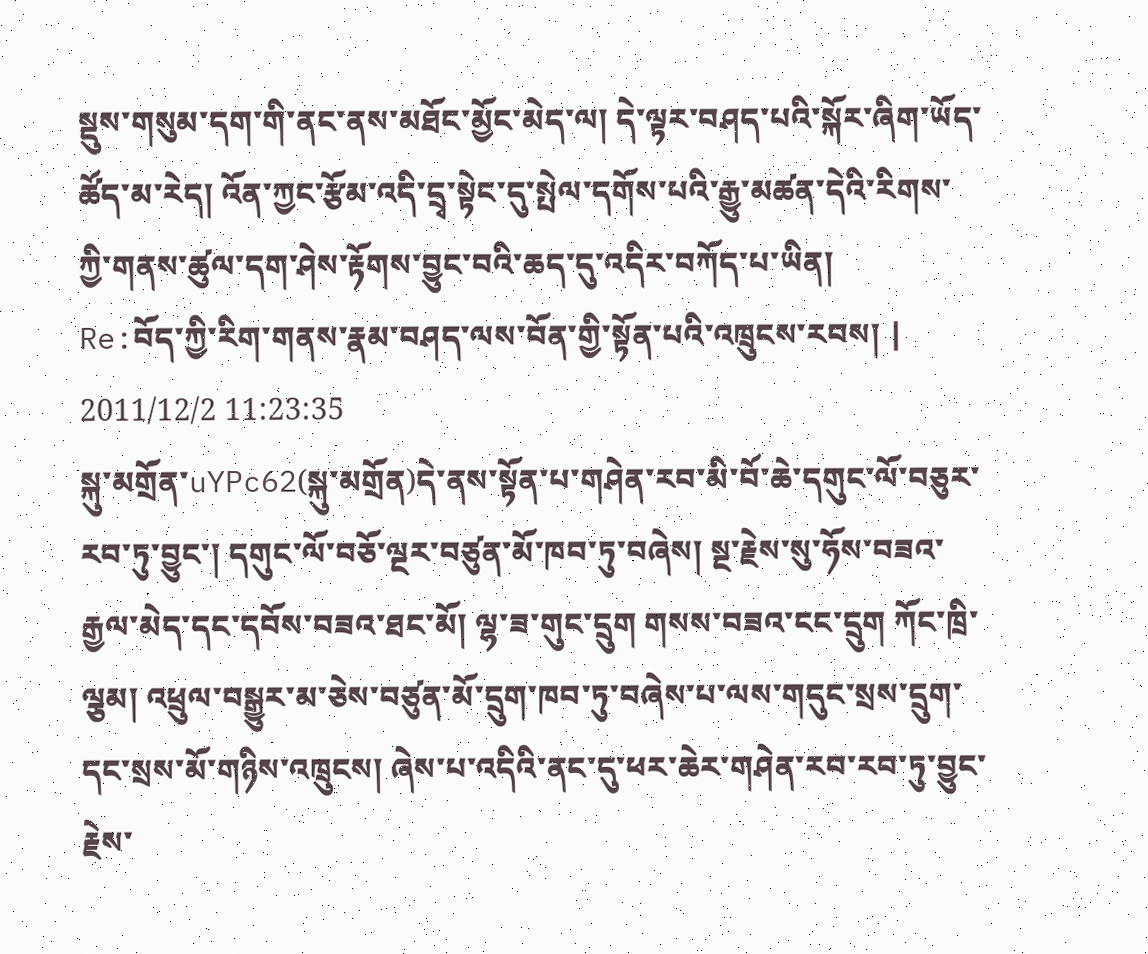སྡུས་གསུམ་དག་གི་ནང་ནས་མཐོང་མྱོང་མེད་ལ། དེ་ལྟར་བཤད་པའི་སྐོར་ཞིག་ཡོད་ཚོད་མ་རེད། འོན་ཀྱང་རྩོམ་འདི་དྲྭ་སྟེང་དུ་སྤེལ་དགོས་པའི་རྒྱུ་མཚན་དེའི་རིགས་ཀྱི་གནས་ཚུལ་དག་ཤེས་རྟོགས་བྱུང་བའི་ཆད་དུ་འདིར་བཀོད་པ་ཡིན།
Re:བོད་ཀྱི་རིག་གནས་རྣམ་བཤད་ལས་བོན་གྱི་སྟོན་པའི་འཁྲུངས་རབས། | 2011/12/2 11:23:35
སྐུ་མགྲོན་uYPc62(སྐུ་མགྲོན)དེ་ནས་སྟོན་པ་གཤེན་རབ་མི་བོ་ཆེ་དགུང་ལོ་བཅུར་རབ་ཏུ་བྱུང་། དགུང་ལོ་བཅོ་ལྔར་བཙུན་མོ་ཁབ་ཏུ་བཞེས། སྔ་རྗེས་སུ་ཧོས་བཟའ་རྒྱལ་མེད་དང་དབོས་བཟའ་ཐང་མོ། ལྷ་ཟ་གུང་དྲུག གསས་བཟའ་ངང་དྲུག ཀོང་ཁྲི་ལྕམ། འཕྲུལ་བསྒྱུར་མ་ཅེས་བཙུན་མོ་དྲུག་ཁབ་ཏུ་བཞེས་པ་ལས་གདུང་སྲས་དྲུག་དང་སྲས་མོ་གཉིས་འཁྲུངས། ཞེས་པ་འདིའི་ནང་དུ་ཕར་ཆེར་གཤེན་རབ་རབ་ཏུ་བྱུང་རྗེས་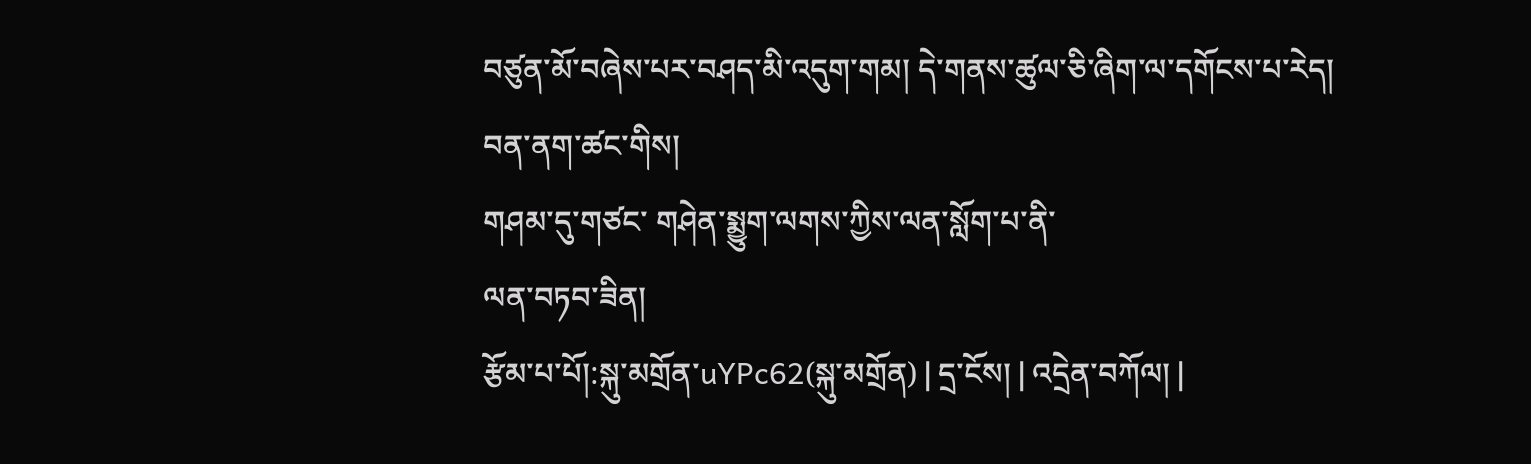བཙུན་མོ་བཞེས་པར་བཤད་མི་འདུག་གམ། དེ་གནས་ཚུལ་ཅི་ཞིག་ལ་དགོངས་པ་རེད། བན་ནག་ཚང་གིས།
གཤམ་དུ་གཙང་ གཤེན་སྨྱུག་ལགས་ཀྱིས་ལན་སློག་པ་ནི་
ལན་བཏབ་ཟིན།
རྩོམ་པ་པོ།:སྐུ་མགྲོན་uYPc62(སྐུ་མགྲོན) | དྲ་ངོས། | འདྲེན་བཀོལ། |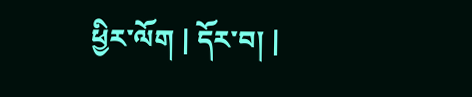ཕྱིར་ལོག | དོར་བ། |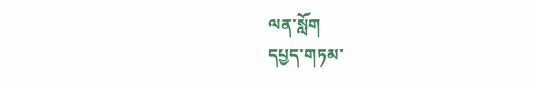ལན་སློག
དཔྱད་གཏམ་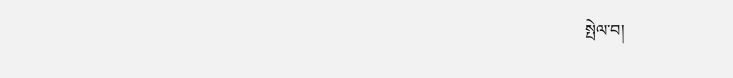སྤེལ་བ།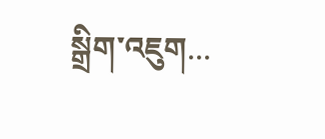སྒྲིག་འཇུག...